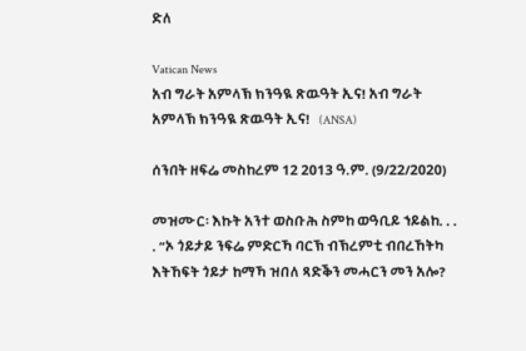ድለ

Vatican News
አብ ግራት አምላኽ ክንዓዪ ጽዉዓት ኢና! አብ ግራት አምላኽ ክንዓዪ ጽዉዓት ኢና!   (ANSA)

ሰንበት ዘፍሬ መስከረም 12 2013 ዓ.ም. (9/22/2020)

መዝሙር፡ እኩት አንተ ወስቡሕ ስምከ ወዓቢይ ኀይልከ. . . . “ኦ ጎይታይ ንፍሬ ምድርኻ ባርኽ ብኽረምቲ ብበረኸትካ እትኸፍት ጎይታ ከማኻ ዝበለ ጻድቕን መሓርን መን አሎ?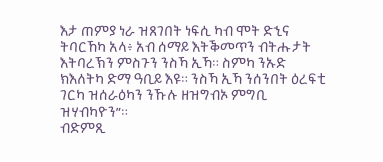እታ ጠምያ ነራ ዝጸገበት ነፍሲ ካብ ሞት ድኂና ትባርኸካ አላ፥ አብ ሰማይ እትቕመጥን ብትሑታት እትባረኽን ምስጉን ንስኻ ኢኻ። ስምካ ንኡድ ክእለትካ ድማ ዓቢይ እዩ። ንስኻ ኢኻ ንሰንበት ዕረፍቲ ገርካ ዝሰራዕካን ንኹሉ ዘዝግብኦ ምግቢ ዝሃብካዮን”።
ብድምጺ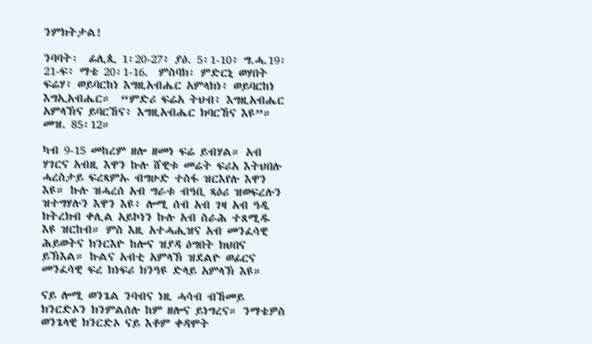ንምክትታል!

ንባባት፡  ፊሊጲ 1፡20-27፥ ያዕ. 5፡1-10፥ ግ.ሓ.19፡21-ፍ፥ ማቴ 20፡1-16.  ምስባክ፡ ምድርኒ ወሃበት ፍሬሃ፥ ወይባርከነ እግዚአብሔር አምላክነ፥ ወይባርከነ እግኢአብሔር።  “ምድሪ ፍሬአ ትህብ፥ እግዚአብሔር አምላኽና ይባርኸና፥ እግዚአብሔር ክባርኸና እዩ”። መዝ. 85፡12።

ካብ 9-15 መከረም ዘሎ ዘመነ ፍሬ ይብሃል። አብ ሃገርና አብዚ እዋን ኩሉ ሸዊቱ መሬት ፍሪአ እትህበሉ ሓረስታይ ፍረጻምኡ ብግሁድ ተስፋ ዝርእየሉ እዋን እዩ። ኩሉ ዝሓረሰ አብ ግራቱ ብዓቢ ጻዕሪ ዝወፍረሉን ዝተግሃሉን እዋን እዩ፥ ሎሚ ሰብ አብ ገዛ አብ ዓዲ ክትረክብ ቀሊል አይኮነን ኩሉ አብ ስራሕ ተጸሚዱ እዩ ዝርከብ። ምስ እዚ አተሓሒዝና አብ መንፈሳዊ ሕይወትና ክንርእዮ ከሎና ዝያዳ ዕግበት ክህበና ይኽእል። ኩልና አብቲ አምላኽ ዝደልዮ ወፊርና መንፈሳዊ ፍረ ክነፍሪ ክንዓዩ ድላይ አምላኽ እዩ።

ናይ ሎሚ ወንጌል ንባብና ነዚ ሓሳብ ብኸመይ ክንርድኦን ክንምልሰሉ ከም ዘሎና ይነግረና። ንማቴዎስ ወንጌላዊ ክንርድኦ ናይ እቶም ቀዳሞት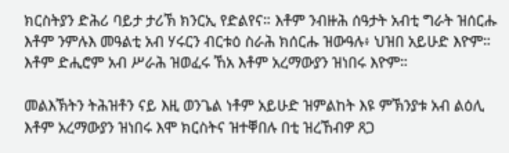ክርስትያን ድሕሪ ባይታ ታሪኽ ክንርኢ የድልየና። እቶም ንብዙሕ ሰዓታት አብቲ ግራት ዝሰርሑ እቶም ንምሉእ መዓልቲ አብ ሃሩርን ብርቱዕ ስራሕ ክሰርሑ ዝውዓሉ፥ ህዝበ አይሁድ እዮም። እቶም ድሒሮም አብ ሥራሕ ዝወፈሩ ኸአ እቶም አረማውያን ዝነበሩ እዮም።

መልእኽትን ትሕዝቶን ናይ እዚ ወንጌል ነቶም አይሁድ ዝምልከት እዩ ምኽንያቱ አብ ልዕሊ እቶም አረማውያን ዝነበሩ እሞ ክርስትና ዝተቐበሉ በቲ ዝረኸብዎ ጸጋ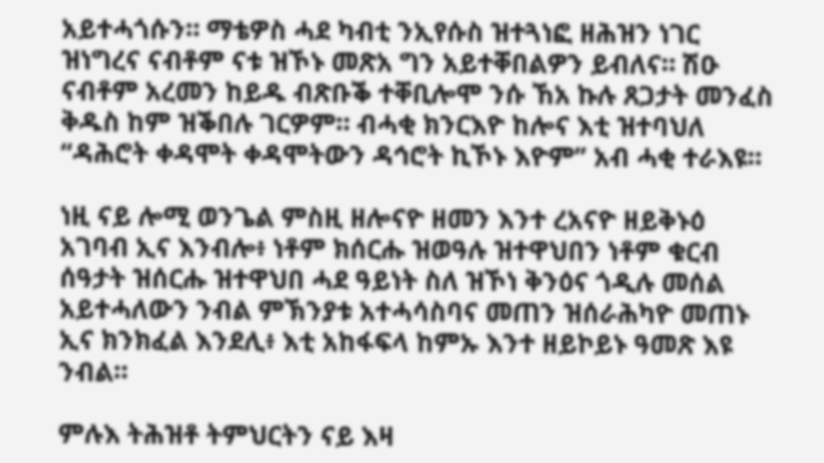አይተሓጎሱን። ማቴዎስ ሓደ ካብቲ ንኢየሱስ ዝተጓነፎ ዘሕዝን ነገር ዝነግረና ናብቶም ናቱ ዝኾኑ መጽአ ግን አይተቐበልዎን ይብለና። ሽዑ ናብቶም አረመን ከይዱ ብጽቡቕ ተቐቢሎሞ ንሱ ኸአ ኩሉ ጸጋታት መንፈስ ቅዱስ ከም ዝቕበሉ ገርዎም። ብሓቂ ክንርእዮ ከሎና እቲ ዝተባህለ “ዳሕሮት ቀዳሞት ቀዳሞትውን ዳኅሮት ኪኾኑ እዮም” አብ ሓቂ ተራእዩ።

ነዚ ናይ ሎሚ ወንጌል ምስዚ ዘሎናዮ ዘመን እንተ ረአናዮ ዘይቅኑዕ አገባብ ኢና እንብሎ፥ ነቶም ክሰርሑ ዝወዓሉ ዝተዋህበን ነቶም ቁርብ ሰዓታት ዝሰርሑ ዝተዋህበ ሓደ ዓይነት ስለ ዝኾነ ቅንዕና ጎዲሉ መሰል አይተሓለውን ንብል ምኽንያቱ አተሓሳስባና መጠን ዝሰራሕካዮ መጠኑ ኢና ክንክፈል እንደሊ፥ እቲ አከፋፍላ ከምኡ እንተ ዘይኮይኑ ዓመጽ እዩ ንብል።

ምሉእ ትሕዝቶ ትምህርትን ናይ እዛ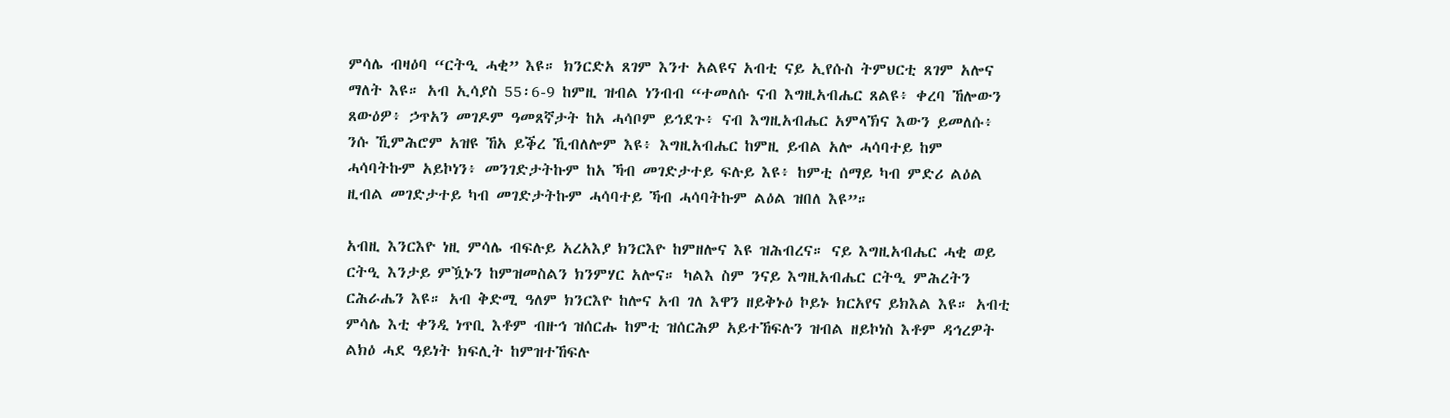ምሳሌ ብዛዕባ “ርትዒ ሓቂ” እዩ። ክንርድአ ጸገም እንተ አልዩና አብቲ ናይ ኢየሱስ ትምህርቲ ጸገም አሎና ማለት እዩ። አብ ኢሳያስ 55፡6-9 ከምዚ ዝብል ነንብብ “ተመለሱ ናብ እግዚአብሔር ጸልዩ፥ ቀረባ ኸሎውን ጸውዕዎ፥ ኃጥአን መገዶም ዓመጸኛታት ከአ ሓሳቦም ይኅደጉ፥ ናብ እግዚአብሔር አምላኽና እውን ይመለሱ፥ ንሱ ኺምሕሮም አዝዩ ኸአ ይቕረ ኺብለሎም እዩ፥ እግዚአብሔር ከምዚ ይብል አሎ ሓሳባተይ ከም ሓሳባትኩም አይኮነን፥ መንገድታትኩም ከአ ኻብ መገድታተይ ፍሉይ እዩ፥ ከምቲ ሰማይ ካብ ምድሪ ልዕል ዚብል መገድታተይ ካብ መገድታትኩም ሓሳባተይ ኻብ ሓሳባትኩም ልዕል ዝበለ እዩ”።

አብዚ እንርእዮ ነዚ ምሳሌ ብፍሉይ አረአእያ ክንርእዮ ከምዘሎና እዩ ዝሕብረና። ናይ እግዚአብሔር ሓቂ ወይ ርትዒ እንታይ ምዃኑን ከምዝመስልን ክንምሃር አሎና። ካልእ ስም ንናይ እግዚአብሔር ርትዒ ምሕረትን ርሕራሔን እዩ። አብ ቅድሚ ዓለም ክንርእዮ ከሎና አብ ገለ እዋን ዘይቅኑዕ ኮይኑ ክርአየና ይክእል እዩ። አብቲ ምሳሌ እቲ ቀንዲ ነጥቢ እቶም ብዙኅ ዝሰርሑ ከምቲ ዝሰርሕዎ አይተኸፍሉን ዝብል ዘይኮነስ እቶም ዳኅረዎት ልክዕ ሓደ ዓይነት ክፍሊት ከምዝተኸፍሉ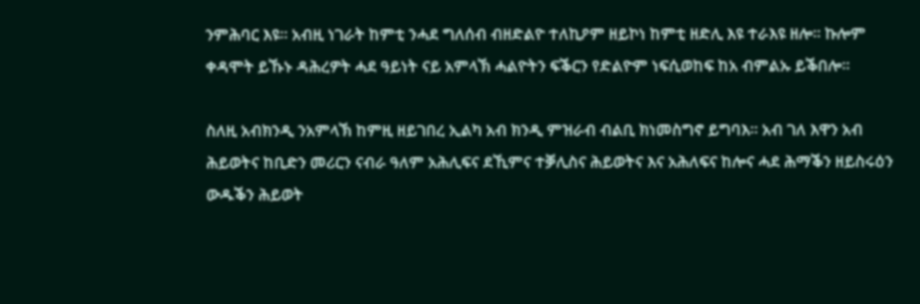ንምሕባር እዩ። አብዚ ነገራት ከምቲ ንሓደ ግለሰብ ብዘድልዮ ተለኪዖም ዘይኮነ ከምቲ ዘድሊ እዩ ተራእዩ ዘሎ። ኩሎም ቀዳሞት ይኹኑ ዳሕረዎት ሓደ ዓይነት ናይ አምላኽ ሓልዮትን ፍቕርን የድልዮም ነፍሲወከፍ ከአ ብምልኡ ይቕበሎ።

ስለዚ አብክንዲ ንአምላኽ ከምዚ ዘይገበረ ኢልካ አብ ክንዲ ምዝራብ ብልቢ ክነመስግኖ ይግባእ። አብ ገለ እዋን አብ ሕይወትና ከቢድን መሪርን ናብራ ዓለም አሕሊፍና ደኺምና ተቓሊስና ሕይወትና እና አሕለፍና ከሎና ሓደ ሕማቕን ዘይስሩዕን ውዱቕን ሕይወት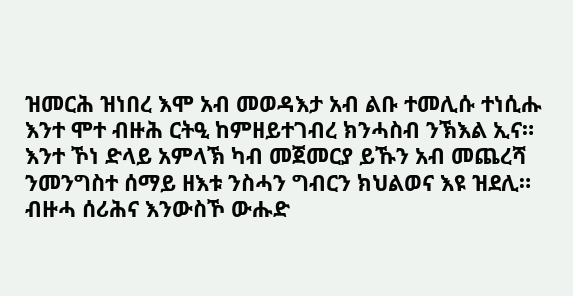ዝመርሕ ዝነበረ እሞ አብ መወዳእታ አብ ልቡ ተመሊሱ ተነሲሑ እንተ ሞተ ብዙሕ ርትዒ ከምዘይተገብረ ክንሓስብ ንኽእል ኢና። እንተ ኾነ ድላይ አምላኽ ካብ መጀመርያ ይኹን አብ መጨረሻ ንመንግስተ ሰማይ ዘእቱ ንስሓን ግብርን ክህልወና እዩ ዝደሊ። ብዙሓ ሰሪሕና እንውስኾ ውሑድ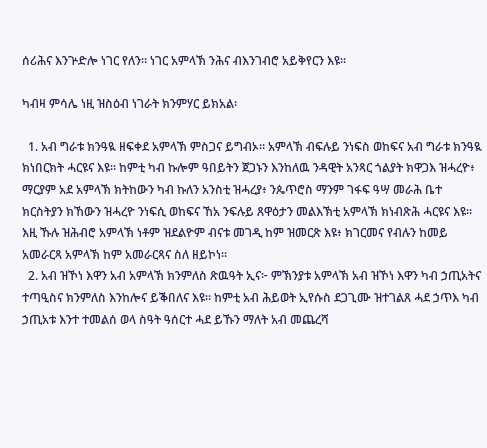ሰሪሕና እንጕድሎ ነገር የለን። ነገር አምላኽ ንሕና ብእንገብሮ አይቅየርን እዩ።

ካብዛ ምሳሌ ነዚ ዝስዕብ ነገራት ክንምሃር ይክአል፡

  1. አብ ግራቱ ክንዓዪ ዘፍቀደ አምላኽ ምስጋና ይግብኦ። አምላኽ ብፍሉይ ንነፍስ ወከፍና አብ ግራቱ ክንዓዪ ክነበርክት ሓርዩና እዩ። ከምቲ ካብ ኩሎም ዓበይትን ጀጋኑን እንከለዉ ንዳዊት አንጻር ጎልያት ክዋጋእ ዝሓረዮ፥ ማርያም አደ አምላኽ ክትከውን ካብ ኩለን አንስቲ ዝሓረያ፥ ንጴጥሮስ ማንም ገፋፍ ዓሣ መራሕ ቤተ ክርስትያን ክኸውን ዝሓረዮ ንነፍሲ ወከፍና ኸአ ንፍሉይ ጸዋዕታን መልእኽቲ አምላኽ ክነብጽሕ ሓርዩና እዩ። እዚ ኹሉ ዝሕብሮ አምላኽ ነቶም ዝደልዮም ብናቱ መገዲ ከም ዝመርጽ እዩ፥ ክገርመና የብሉን ከመይ አመራርጻ አምላኽ ከም አመራርጻና ስለ ዘይኮነ።
  2. አብ ዝኾነ እዋን አብ አምላኽ ክንምለስ ጽዉዓት ኢና፦ ምኽንያቱ አምላኽ አብ ዝኾነ እዋን ካብ ኃጢአትና ተጣዒስና ክንምለስ እንከሎና ይቕበለና እዩ። ከምቲ አብ ሕይወት ኢየሱስ ደጋጊሙ ዝተገልጸ ሓደ ኃጥእ ካብ ኃጢአቱ እንተ ተመልሰ ወላ ስዓት ዓሰርተ ሓደ ይኹን ማለት አብ መጨረሻ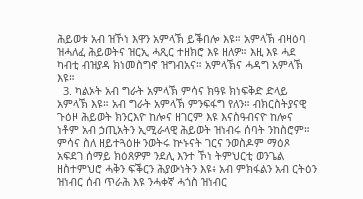ሕይወቱ አብ ዝኾነ እዋን አምላኽ ይቕበሎ እዩ። አምላኽ ብዛዕባ ዝሓለፈ ሕይወትና ዝርኢ ሓጺር ተዘክሮ እዩ ዘለዎ። እዚ እዩ ሓደ ካብቲ ብዝያዳ ክነመስግኖ ዝግብአና። አምላኽና ሓዳግ አምላኽ እዩ።
  3. ካልኦት አብ ግራት አምላኽ ምሳና ክዓዩ ክነፍቅድ ድላይ አምላኽ እዩ። አብ ግራት አምላኽ ምንፍፋግ የለን። ብክርስትያናዊ ጉዕዞ ሕይወት ክንርእዮ ከሎና ዘገርም እዩ እናስዓብናዮ ከሎና ነቶም አብ ኃጢአትን ኢሚራላዊ ሕይወት ዝነብሩ ሰባት ንከስሮም። ምሳና ስለ ዘይተጓዕዙ ንወትሩ ኵኑናት ገርና ንወስዶም ማዕጾ አፍደገ ሰማይ ክዕጸዎም ንደሊ እንተ ኾነ ትምህርቲ ወንጌል ዘስተምህሮ ሓቅን ፍቕርን ሕያውነትን እዩ፥ አብ ምክፋልን አብ ርትዕን ዝነብር ሰብ ጥራሕ እዩ ንሓቀኛ ሓጎስ ዝነብር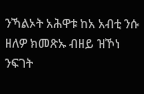ንኻልኦት አሕዋቱ ከአ አብቲ ንሱ ዘለዎ ክመጽኡ ብዘይ ዝኾነ ንፍገት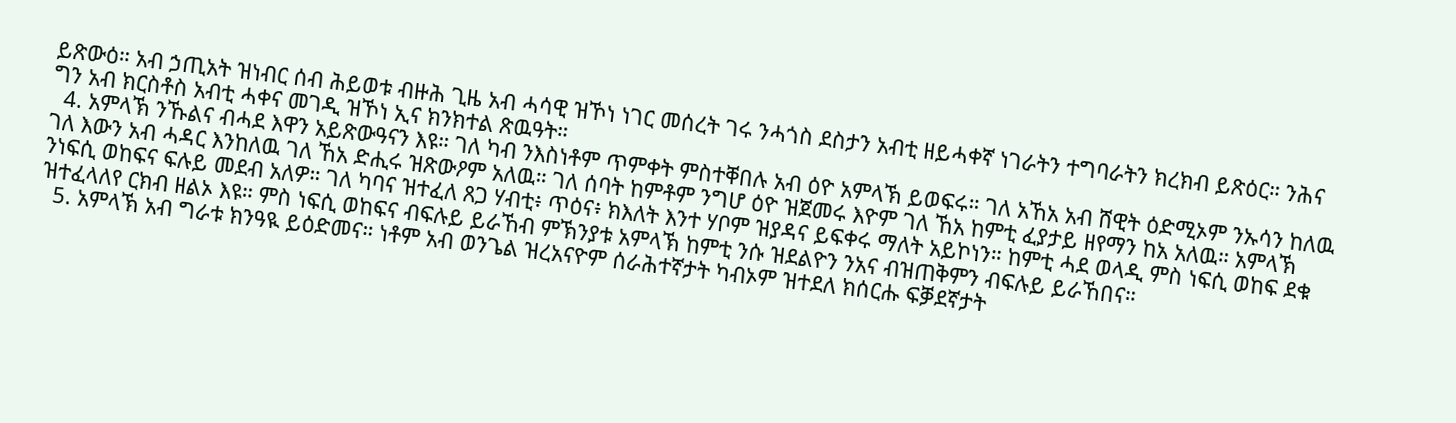ይጽውዕ። አብ ኃጢአት ዝነብር ሰብ ሕይወቱ ብዙሕ ጊዜ አብ ሓሳዊ ዝኾነ ነገር መሰረት ገሩ ንሓጎስ ደስታን አብቲ ዘይሓቀኛ ነገራትን ተግባራትን ክረክብ ይጽዕር። ንሕና ግን አብ ክርስቶስ አብቲ ሓቀና መገዲ ዝኾነ ኢና ክንክተል ጽዉዓት።
  4. አምላኽ ንኹልና ብሓደ እዋን አይጽውዓናን እዩ። ገለ ካብ ንእስነቶም ጥምቀት ምስተቐበሉ አብ ዕዮ አምላኽ ይወፍሩ። ገለ አኸአ አብ ሸዊት ዕድሚኦም ንኡሳን ከለዉ ገለ እውን አብ ሓዳር እንከለዉ ገለ ኸአ ድሒሩ ዝጽውዖም አለዉ። ገለ ሰባት ከምቶም ንግሆ ዕዮ ዝጀመሩ እዮም ገለ ኸአ ከምቲ ፈያታይ ዘየማን ከአ አለዉ። አምላኽ ንነፍሲ ወከፍና ፍሉይ መደብ አለዎ። ገለ ካባና ዝተፈለ ጸጋ ሃብቲ፥ ጥዕና፥ ክእለት እንተ ሃቦም ዝያዳና ይፍቀሩ ማለት አይኮነን። ከምቲ ሓደ ወላዲ ምስ ነፍሲ ወከፍ ደቁ ዝተፈላለየ ርክብ ዘልኦ እዩ። ምስ ነፍሲ ወከፍና ብፍሉይ ይራኸብ ምኽንያቱ አምላኽ ከምቲ ንሱ ዝደልዮን ንአና ብዝጠቅምን ብፍሉይ ይራኸበና።
  5. አምላኽ አብ ግራቱ ክንዓዪ ይዕድመና። ነቶም አብ ወንጌል ዝረአናዮም ሰራሕተኛታት ካብኦም ዝተደለ ክሰርሑ ፍቓደኛታት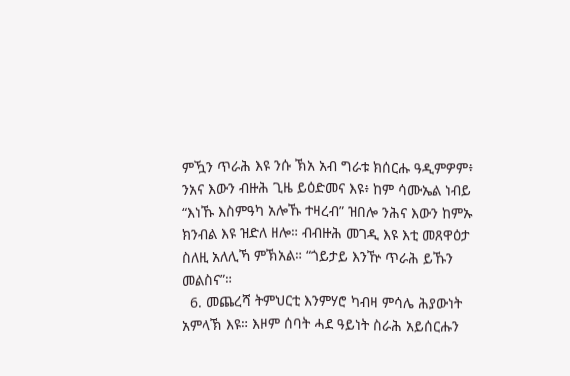ምዃን ጥራሕ እዩ ንሱ ኽአ አብ ግራቱ ክሰርሑ ዓዲምዎም፥ ንአና እውን ብዙሕ ጊዜ ይዕድመና እዩ፥ ከም ሳሙኤል ነብይ “እነኹ እስምዓካ አሎኹ ተዛረብ” ዝበሎ ንሕና እውን ከምኡ ክንብል እዩ ዝድለ ዘሎ። ብብዙሕ መገዲ እዩ እቲ መጸዋዕታ ስለዚ አለሊኻ ምኽአል። “ጎይታይ እንዅ ጥራሕ ይኹን መልስና”።
  6. መጨረሻ ትምህርቲ እንምሃሮ ካብዛ ምሳሌ ሕያውነት አምላኽ እዩ። እዞም ሰባት ሓደ ዓይነት ስራሕ አይሰርሑን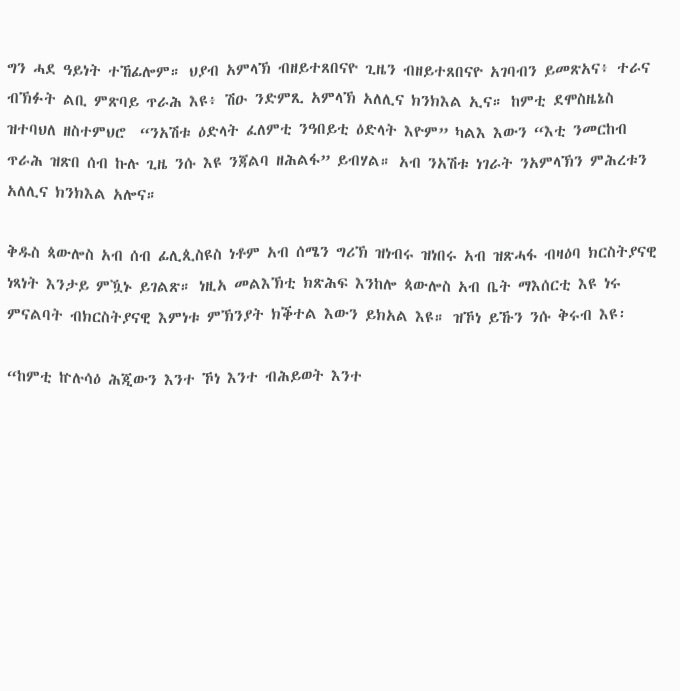ግን ሓደ ዓይነት ተኸፊሎም። ህያብ አምላኽ ብዘይተጸበናዮ ጊዜን ብዘይተጸበናዮ አገባብን ይመጽአና፥ ተራና ብኽፉት ልቢ ምጽባይ ጥራሕ እዩ፥ ሽዑ ንድምጺ አምላኽ አለሊና ክንክእል ኢና። ከምቲ ደሞስዜኔስ ዝተባህለ ዘስተምህሮ  “ንአሽቱ ዕድላት ፈለምቲ ንዓበይቲ ዕድላት እዮም” ካልእ እውን “እቲ ንመርከብ ጥራሕ ዝጽበ ሰብ ኩሉ ጊዜ ንሱ እዩ ንጃልባ ዘሕልፋ” ይብሃል። አብ ንአሽቱ ነገራት ንአምላኽን ምሕረቱን አለሊና ክንክእል አሎና።

ቅዱስ ጳውሎስ አብ ሰብ ፊሊጲስዩስ ነቶም አብ ሰሜን ግሪኽ ዝነብሩ ዝነበሩ አብ ዝጽሓፋ ብዛዕባ ክርስትያናዊ ነጻነት እንታይ ምዃኑ ይገልጽ። ነዚአ መልእኽቲ ክጽሕፍ እንከሎ ጳውሎስ አብ ቤት ማእሰርቲ እዩ ነሩ ምናልባት ብክርስትያናዊ እምነቱ ምኽንያት ክቕተል እውን ይክአል እዩ። ዝኾነ ይኹን ንሱ ቅሩብ እዩ፡

“ከምቲ ኵሉሳዕ ሕጂውን እንተ ኾነ እንተ ብሕይወት እንተ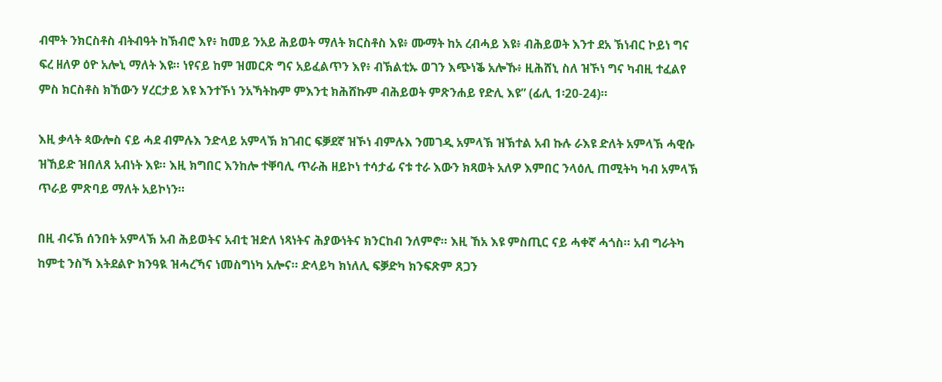ብሞት ንክርስቶስ ብትብዓት ከኽብሮ እየ፥ ከመይ ንአይ ሕይወት ማለት ክርስቶስ እዩ፥ ሙማት ከአ ረብሓይ እዩ፥ ብሕይወት እንተ ደአ ኽነብር ኮይነ ግና ፍረ ዘለዎ ዕዮ አሎኒ ማለት እዩ። ነየናይ ከም ዝመርጽ ግና አይፈልጥን እየ፥ ብኽልቲኡ ወገን እጭነቕ አሎኹ፥ ዚሕሸኒ ስለ ዝኾነ ግና ካብዚ ተፈልየ ምስ ክርስቶስ ክኸውን ሃረርታይ እዩ እንተኾነ ንአኻትኩም ምእንቲ ክሕሸኩም ብሕይወት ምጽንሐይ የድሊ እዩ” (ፊሊ 1፡20-24)።

እዚ ቃላት ጳውሎስ ናይ ሓደ ብምሉእ ንድላይ አምላኽ ክገብር ፍቓደኛ ዝኾነ ብምሉእ ንመገዲ አምላኽ ዝኽተል አብ ኩሉ ራእዩ ድለት አምላኽ ሓዊሱ ዝኸይድ ዝበለጸ አብነት እዩ። እዚ ክግበር እንከሎ ተቐባሊ ጥራሕ ዘይኮነ ተሳታፊ ናቱ ተራ እውን ክጻወት አለዎ እምበር ንላዕሊ ጠሚትካ ካብ አምላኽ ጥራይ ምጽባይ ማለት አይኮነን።

በዚ ብሩኽ ሰንበት አምላኽ አብ ሕይወትና አብቲ ዝድለ ነጻነትና ሕያውነትና ክንርከብ ንለምኖ። እዚ ኸአ እዩ ምስጢር ናይ ሓቀኛ ሓጎስ። አብ ግራትካ ከምቲ ንስኻ እትደልዮ ክንዓዪ ዝሓረኻና ነመስግነካ አሎና። ድላይካ ክነለሊ ፍቓድካ ክንፍጽም ጸጋን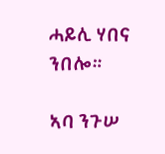ሓይሊ ሃበና ንበሎ።

ኣባ ንጉሠ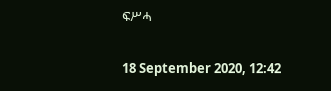ፍሥሓ

18 September 2020, 12:42